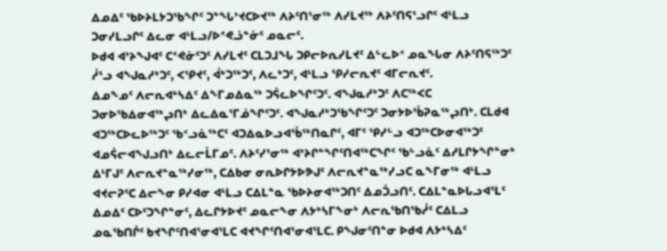ᐃᓄᐃᑦ ᖃᐅᔨᒪᔭᑐᖃᖏᑦ ᑐᓐᖓᔾᔪᑕᐅᔪᖅ ᐱᔨᑦᑎᕐᓂᖅ ᐱᓯᒪᔪᖅ ᐱᔨᑦᑎᕋᕐᓗᒋᑦ ᐊᒻᒪᓗ ᑐᓂᓯᒪᓗᒋᑦ ᐃᓚᓂ ᐊᒻᒪᓗ/ᐅᕝᕙᓘᓐᓃᑦ ᓄᓇᓕᑦ.
ᐅᑯᐊ ᐊᔾᔨᖑᐊᑦ ᑕᕝᕙᓃᑦᑐᑦ ᐱᓯᒪᔪᑦ ᑕᒪᑐᒧᖓ ᑐᑭᓕᐅᕆᓯᒪᔪᑦ ᐃᓪᓚᐅᑉ ᓄᓇᖓᓂ ᐱᔨᑦᑎᕋᖅᑐᑦ ᓲᕐᓗ ᐊᖑᓇᓱᒃᑐᑦ, ᐸᕿᔪᑦ, ᐋᒃᑐᖅᑐᑦ, ᐱᓚᒃᑐᑦ, ᐊᒻᒪᓗ ᕿᓯᓕᕆᔪᑦ ᐊᒥᓕᕆᔪᑦ.
ᐃᓄᖕᓄᑦ ᐱᓕᕆᐊᒃᓴᐃᑦ ᐃᖕᒥᓄᐃᓇᖅ ᑐᕌᓚᐅᖏᑦᑐᑦ. ᐊᖑᓇᓱᒃᑐᑦ ᐱᑕᖅᐸᑕ ᑐᓂᐅᖃᐃᓂᐊᖅᖢᑎᒃ ᐃᓚᐃᓇᕐᒥᓅᖏᑦᑐᑦ. ᐊᖑᓇᓱᒃᑐᖃᖏᑦᑐᑦ ᑐᓂᔭᐅᖄᕈᓇᖅᖢᑎᒃ. ᑕᒪᑯᐊ ᐊᑐᖅᑕᐅᓚᐅᖅᑐᑦ ᖃᑉᓗᓈᖅᑕᑦ ᐊᑐᐃᓇᐅᓗᐊᖄᖅᑎᓇᒋᑦ, ᐊᒥᑦ ᕿᓯᓪᓗ ᐊᑐᖅᑕᐅᓂᐊᖅᑐᑦ ᐊᓄᕌᓕᐊᖑᓗᑎᒃ ᐃᓚᓕᒫᒥᓄᑦ. ᐱᔨᑦᓯᕐᓂᖅ ᐊᔾᔨᒋᓐᖏᑦᑎᐊᖅᑕᖏᑦ ᖃᓪᓗᓈᑦ ᐃᓱᒪᒋᔭᖏᓐᓂᒃ ᐃᒻᒥᒍᑦ ᐱᓕᕆᔪᓐᓇᖅᓯᓂᖅ, ᑕᐃᑲᓂ ᓂᕆᐅᒋᔭᐅᕗᒍᑦ ᐱᓕᕆᔪᓐᓇᖅᓯᓗᑕ ᓇᖕᒥᓂᖅ ᐊᒻᒪᓗ ᐊᔪᓕᕈᑦᑕ ᐃᓕᖕᓂ ᑭᓯᐊᓂ ᐊᒻᒪᓗ ᑕᐃᒪᓐᓇ ᖃᐅᔨᓂᐊᖅᑐᑎᑦ ᐃᓄᑑᓗᑎᑦ. ᑕᐃᒪᓐᓇᐅᒐᓗᐊᕐᒪᑦ ᐃᓄᐃᑦ ᑕᐅᑦᑐᖏᓐᓂᑦ, ᐃᓚᒋᔭᐅᔪᑦ ᓄᓇᓕᖕᓂ ᐱᔭᒃᓴᒥᖕᓂᒃ ᐱᓕᕆᖃᑎᖃᓲᑦ ᑕᐃᒪᓗ ᓄᓇᖃᑎᒌᑦ ᑲᔪᖏᑦᑎᐊᕐᓂᐊᕐᒪᑕ ᐊᔪᖏᑦᑎᐊᕐᓂᐊᕐᒪᑕ. ᑭᖑᓂᑦᑎᓐᓂ ᐅᑯᐊ ᐱᔭᒃᓴᐃᑦ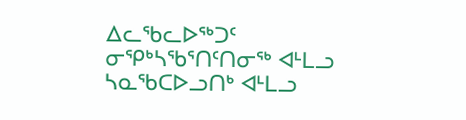ᐃᓚᖃᓚᐅᖅᑐᑦ ᓂᕿᒃᓴᖃᕐᑎᑦᑎᓂᖅ ᐊᒻᒪᓗ ᓴᓇᖃᑕᐅᓗᑎᒃ ᐊᒻᒪᓗ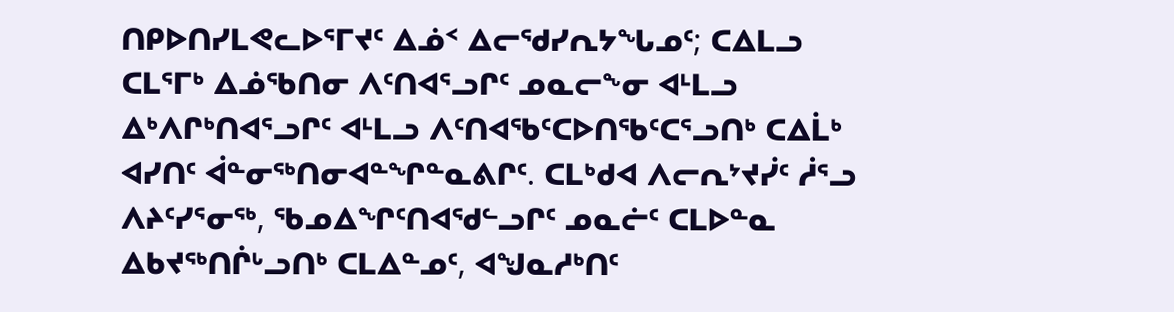ᑎᑭᐅᑎᓯᒪᕙᓚᐅᕐᒥᔪᑦ ᐃᓅᑉ ᐃᓕᖁᓯᕆᔭᖓᓄᑦ; ᑕᐃᒪᓗ ᑕᒪᕐᒥᒃ ᐃᓅᖃᑎᓂ ᐱᑦᑎᐊᕐᓗᒋᑦ ᓄᓇᓕᖕᓂ ᐊᒻᒪᓗ ᐃᒃᐱᒋᒃᑎᐊᕐᓗᒋᑦ ᐊᒻᒪᓗ ᐱᑦᑎᐊᖃᑦᑕᐅᑎᖃᑦᑕᕐᓗᑎᒃ ᑕᐃᒫᒃ ᐊᓯᑎᑦ ᐋᓐᓂᖅᑎᓂᐊᓐᖏᓐᓇᕕᒋᑦ. ᑕᒪᒃᑯᐊ ᐱᓕᕆᔾᔪᓰᑦ ᓲᕐᓗ ᐱᔨᑦᓯᕐᓂᖅ, ᖃᓄᐃᖏᑦᑎᐊᖁᓪᓗᒋᑦ ᓄᓇᓖᑦ ᑕᒪᐅᓐᓇ ᐃᑲᔪᖅᑎᒌᒡᓗᑎᒃ ᑕᒪᐃᓐᓄᑦ, ᐊᖑᓇᓱᒃᑎᑦ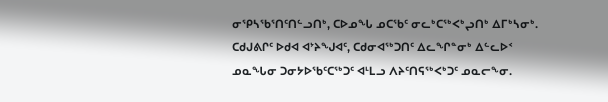ᓂᕿᓴᖃᕐᑎᑦᑎᓪᓗᑎᒃ, ᑕᐅᓄᖓ ᓄᑕᖃᑦ ᓂᓚᒃᑕᖅᐸᒃᖢᑎᒃ ᐃᒥᒃᓴᓂᒃ.
ᑕᑯᒍᕕᒋᑦ ᐅᑯᐊ ᐊᔾᔨᖑᐊᑦ, ᑕᑯᓂᐊᖅᑐᑎᑦ ᐃᓚᖏᓐᓂᒃ ᐃᓪᓚᐅᑉ ᓄᓇᖓᓂ ᑐᓂᔭᐅᖃᑦᑕᖅᑐᑦ ᐊᒻᒪᓗ ᐱᔨᑦᑎᕋᖅᐸᒃᑐᑦ ᓄᓇᓕᖕᓂ.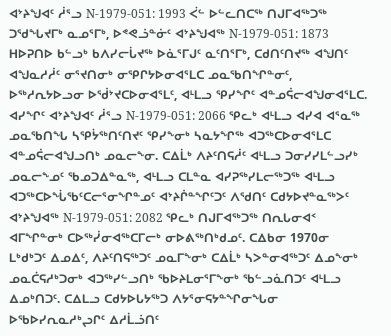ᐊᔾᔨᖑᐊᑦ ᓲᕐᓗ N-1979-051: 1993 ᐹᓪ ᐅᓪᓚᑎᑕᖅ ᑎᒍᒥᐊᖅᑐᖅ ᑐᖁᖓᔪᒥᒃ ᓇᓄᕐᒥᒃ, ᐅᕝᕙᓘᓐᓃᑦ ᐊᔾᔨᖑᐊᖅ N-1979-051: 1873 ᕼᐅᕈᑎᐅ ᑲᓪᓗᒃ ᑲᐱᓯᓕᒑᔪᖅ ᐅᓈᕐᒥᒍᑦ ᓇᑦᑎᕐᒥᒃ, ᑕᑯᑎᑦᑎᔪᖅ ᐊᖑᑎᑦ ᐊᖑᓇᓱᓲᑦ ᓂᕐᔪᑎᓂᒃ ᓂᕿᒋᔭᐅᓂᐊᕐᒪᑕ ᓄᓇᖃᑎᖏᓐᓂᑦ, ᐅᖅᓱᕆᔭᐅᓗᓂ ᐅᖂᔾᔪᑕᐅᓂᐊᕐᒪᑦ, ᐊᒻᒪᓗ ᕿᓯᖏᑦ ᐊᓐᓄᕌᓕᐊᖑᓂᐊᕐᒪᑕ. ᐊᓯᖏᑦ ᐊᔾᔨᖑᐊᑦ ᓲᕐᓗ N-1979-051: 2066 ᕿᓚᒃ ᐊᒻᒪᓗ ᐊᓯᐊ ᐊᕐᓇᖅ ᓄᓇᖃᑎᖓ ᓴᕿᔮᖅᑎᑦᑎᔪᑦ ᕿᓯᖕᓂᒃ ᓴᓇᔭᖏᖅ ᐊᑐᖅᑕᐅᓂᐊᕐᒪᑕ ᐊᓐᓄᕌᓕᐊᖑᓗᑎᒃ ᓄᓇᓕᖕᓂ. ᑕᐃᒫᒃ ᐱᔨᑦᑎᕋᓲᑦ ᐊᒻᒪᓗ ᑐᓂᓯᓯᒪᓪᓗᓯᒃ ᓄᓇᓕᖕᓄᑦ ᖃᓄᑐᐃᓐᓇᖅ, ᐊᒻᒪᓗ ᑕᒪᓐᓇ ᐊᓯᕈᖅᓯᒪᓕᖅᑐᖅ ᐊᒻᒪᓗ ᐊᑐᖅᑕᐅᖔᖃᑦᑕᓕᕐᓂᖏᓐᓄᑦ ᐊᔾᔨᒌᓐᖏᑦᑐᑦ ᐱᖁᑎᑦ ᑕᑯᔭᐅᔪᓐᓇᖅᐳᑦ ᐊᔾᔨᖑᐊᖅ N-1979-051: 2082 ᕿᓚᒃ ᑎᒍᒥᐊᖅᑐᖅ ᑎᕆᒐᓂᐊᑉ ᐊᒥᖏᓐᓂᒃ ᑕᐅᖅᓰᓂᐊᖅᑕᒥᓕᒃ ᓂᐅᕕᖅᑎᒃᑯᓄᑦ. ᑕᐃᑲᓂ 1970ᓂ ᒪᒃᑯᒃᑐᑦ ᐃᓄᐃᑦ, ᐱᔨᑦᑎᕋᖅᑐᑦ ᓄᓇᒥᖕᓂᒃ ᑕᐃᒫᒃ ᓴᐳᓐᓂᐊᖅᑐᑦ ᐃᓄᖕᓂᒃ ᓄᓇᑖᕋᓱᒃᑐᓂᒃ ᐊᑐᖅᓯᓪᓗᑎᒃ ᖃᐅᔨᒪᓂᕐᒥᖕᓂᒃ ᖃᓪᓗᓈᑎᑐᑦ ᐊᒻᒪᓗ ᐃᓄᒃᑎᑐᑦ. ᑕᐃᒪᓗ ᑕᑯᔭᐅᒐᔭᖅᑐ ᐱᔭᕐᓂᕋᔭᓐᖏᓂᖓᓂ ᐅᖃᐅᓯᕆᓇᓱᒃᖢᒋᑦ ᐃᓱᒫᓘᑎᑦ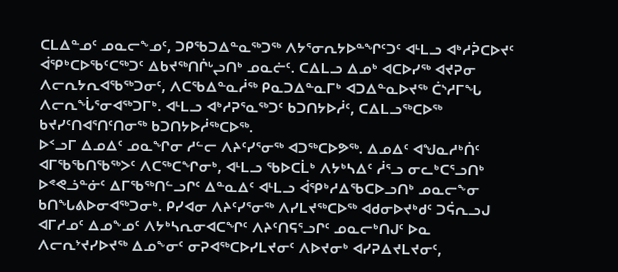ᑕᒪᐃᓐᓄᑦ ᓄᓇᓕᖕᓄᑦ, ᑐᑭᖃᑐᐃᓐᓇᖅᑐᖅ ᐱᔭᕐᓂᕆᔭᐅᓐᖏᑦᑐᑦ ᐊᒻᒪᓗ ᐊᒃᓱᕉᑕᐅᔪᑦ ᐋᕿᒃᑕᐅᖃᑦᑕᖅᑐᑦ ᐃᑲᔪᖅᑎᒌᒡᖢᑎᒃ ᓄᓇᓖᑦ. ᑕᐃᒪᓗ ᐃᓄᒃ ᐊᑕᐅᓯᖅ ᐊᔪᕈᓂ ᐱᓕᕆᔭᕆᐊᖃᖅᑐᓂᑦ, ᐱᑕᖃᐃᓐᓇᓲᖅ ᑭᓇᑐᐃᓐᓇᒥᒃ ᐊᑐᐃᓐᓇᐅᔪᖅ ᑖᔅᓱᒥᖓ ᐱᓕᕆᖔᕐᓂᐊᖅᑐᒥᒃ. ᐊᒻᒪᓗ ᐊᒃᓱᕈᕐᓇᖅᑐᑦ ᑲᑐᑎᔭᐅᓲᑦ, ᑕᐃᒪᓗᖅᑕᐅᖅ ᑲᔪᓯᑦᑎᐊᕐᑎᑦᑎᓂᖅ ᑲᑐᑎᔭᐅᓲᖅᑕᐅᖅ.
ᐅᑉᓗᒥ ᐃᓄᐃᑦ ᓄᓇᖏᓂ ᓱᓪᓕ ᐱᔨᑦᓯᕐᓂᖅ ᐊᑐᖅᑕᐅᕗᖅ. ᐃᓄᐃᑦ ᐊᖑᓇᓱᒃᑏᑦ ᐊᒥᖃᖃᑎᖃᖅᐳᑦ ᐱᑕᖅᑕᖏᓂᒃ, ᐊᒻᒪᓗ ᖃᐅᑕᒫᒃ ᐱᔭᒃᓴᐃᑦ ᓲᕐᓗ ᓂᓚᒃᑕᕐᓗᑎᒃ ᐅᕝᕙᓘᓐᓃᑦ ᐃᒥᖃᖅᑎᓪᓗᒋᑦ ᐃᓐᓇᐃᑦ ᐊᒻᒪᓗ ᐋᕿᒃᓱᐃᖃᑕᐅᓗᑎᒃ ᓄᓇᓕᖕᓂ ᑲᑎᖓᕕᐅᓂᐊᖅᑐᓂᒃ. ᑭᓯᐊᓂ ᐱᔨᑦᓯᕐᓂᖅ ᐱᓯᒪᔪᖅᑕᐅᖅ ᐊᑯᓂᐅᔪᒃᑯᑦ ᑐᕌᕆᓗᒍ ᐊᒥᓱᓄᑦ ᐃᓄᖕᓄᑦ ᐱᔭᒃᓴᕆᓂᐊᑕᖏᑦ ᐱᔨᑦᑎᕋᕐᓗᒋᑦ ᓄᓇᓕᒃᑎᒍᑦ ᐅᓇ ᐱᓕᕆᔾᔪᓯᐅᔪᖅ ᐃᓄᖕᓂᑦ ᓂᕈᐊᖅᑕᐅᓯᒪᔪᓂᑦ ᐱᐅᔪᓂᒃ ᐊᓯᕈᐃᔪᒪᔪᓂᑦ,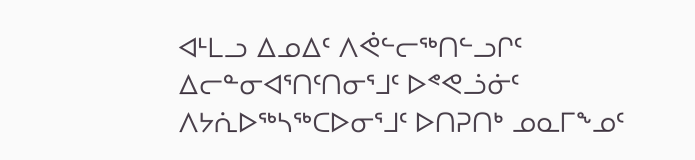ᐊᒻᒪᓗ ᐃᓄᐃᑦ ᐱᕚᓪᓕᖅᑎᓪᓗᒋᑦ ᐃᓕᓐᓂᐊᕐᑎᑦᑎᓂᕐᒧᑦ ᐅᕝᕙᓘᓃᑦ ᐱᔭᕇᐅᖅᓴᖅᑕᐅᓂᕐᒧᑦ ᐅᑎᕈᑎᒃ ᓄᓇᒥᖕᓄᑦ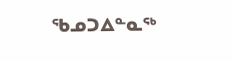ᖃᓄᑐᐃᓐᓇᖅ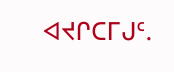ᐊᔪᒋᑕᒥᒍᑦ.